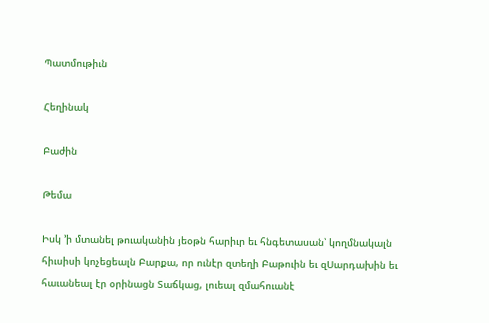Պատմութիւն

Հեղինակ

Բաժին

Թեմա

Իսկ ՚ի մտանել թուականին յեօթն հարիւր եւ հնգետասան՝ կողմնակալն հիւսիսի կոչեցեալն Բարքա, որ ունէր զտեղի Բաթուին եւ զՍարդախին եւ հաւանեալ էր օրինացն Տաճկաց, լուեալ զմահուանէ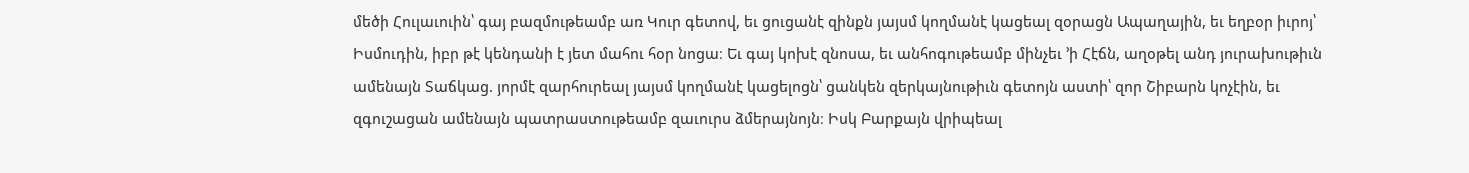մեծի Հուլաւուին՝ գայ բազմութեամբ առ Կուր գետով, եւ ցուցանէ զինքն յայսմ կողմանէ կացեալ զօրացն Ապաղային, եւ եղբօր իւրոյ՝ Իսմուդին, իբր թէ կենդանի է յետ մահու հօր նոցա։ Եւ գայ կոխէ զնոսա, եւ անհոգութեամբ մինչեւ ՚ի Հէճն, աղօթել անդ յուրախութիւն ամենայն Տաճկաց. յորմէ զարհուրեալ յայսմ կողմանէ կացելոցն՝ ցանկեն զերկայնութիւն գետոյն աստի՝ զոր Շիբարն կոչէին, եւ զգուշացան ամենայն պատրաստութեամբ զաւուրս ձմերայնոյն։ Իսկ Բարքայն վրիպեալ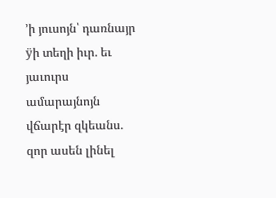՚ի յուսոյն՝ դառնայր ÿի տեղի իւր. եւ յաւուրս ամարայնոյն վճարէր զկեանս. զոր ասեն լինել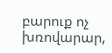բարուք ոչ խռովարար,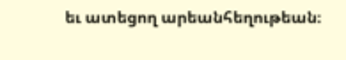եւ ատեցող արեանհեղութեան։